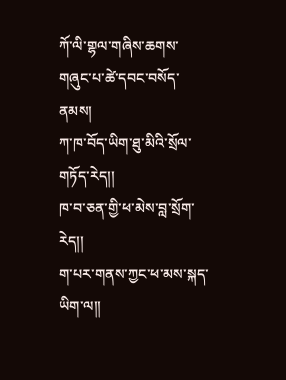ཀོ་ལི་གྷལ་གཞིས་ཆགས་གཞུང་པ་ཚེ་དབང་བསོད་ནམས།
ཀ་ཁ་བོད་ཡིག་ཐུ་མིའི་སྲོལ་གཏོད་རེད།།
ཁ་བ་ཅན་གྱི་ཕ་མེས་བླ་སྲོག་རེད།།
ག་པར་གནས་ཀྱང་ཕ་མས་སྐད་ཡིག་ལ།།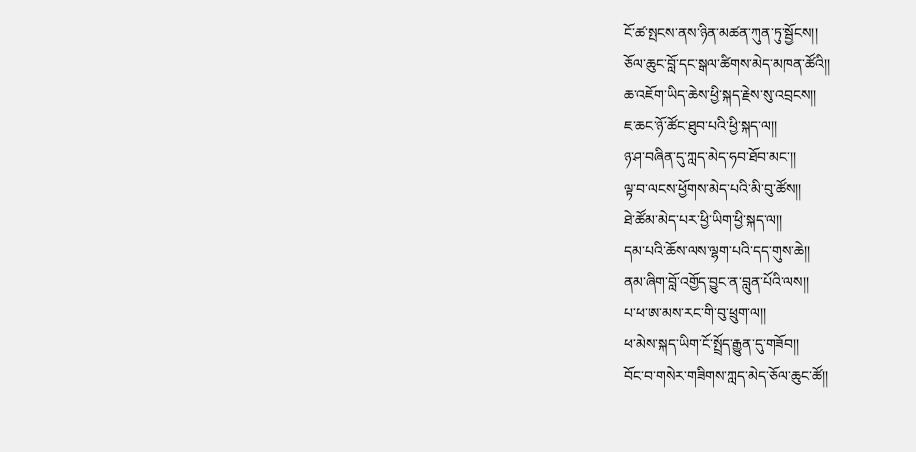ངོ་ཚ་སྤངས་ནས་ཉིན་མཚན་ཀུན་ཏུ་སྦྱོངས།།
ཅོལ་ཆུང་བློ་དང་སྒལ་ཚིགས་མེད་མཁན་ཚོའི།།
ཆ་འཇོག་ཡིད་ཆེས་ཕྱི་སྐད་རྗེས་སུ་འབྲངས།།
ཇ་ཆང་ཉོ་ཚོང་ཐུབ་པའི་ཕྱི་སྐད་ལ།།
ཉ་ཤ་བཞིན་དུ་ཀླད་མེད་ཧབ་ཐོབ་མང་།།
ལྟ་བ་ལངས་ཕྱོགས་མེད་པའི་མི་བུ་ཚོས།།
ཐེ་ཚོམ་མེད་པར་ཕྱི་ཡིག་ཕྱི་སྐད་ལ།།
དམ་པའི་ཆོས་ལས་ལྷག་པའི་དད་གུས་ཆེ།།
ནམ་ཞིག་བློ་འགྱོད་བྱུང་ན་བླུན་པོའི་ལས།།
པ་ཕ་ཨ་མས་རང་གི་བུ་ཕྲུག་ལ།།
ཕ་མེས་སྐད་ཡིག་ངོ་སྤྲོད་རྒྱུན་དུ་གཟོབ།།
བོང་བ་གསེར་གཟིགས་ཀླད་མེད་ཅོལ་ཆུང་ཚོ།།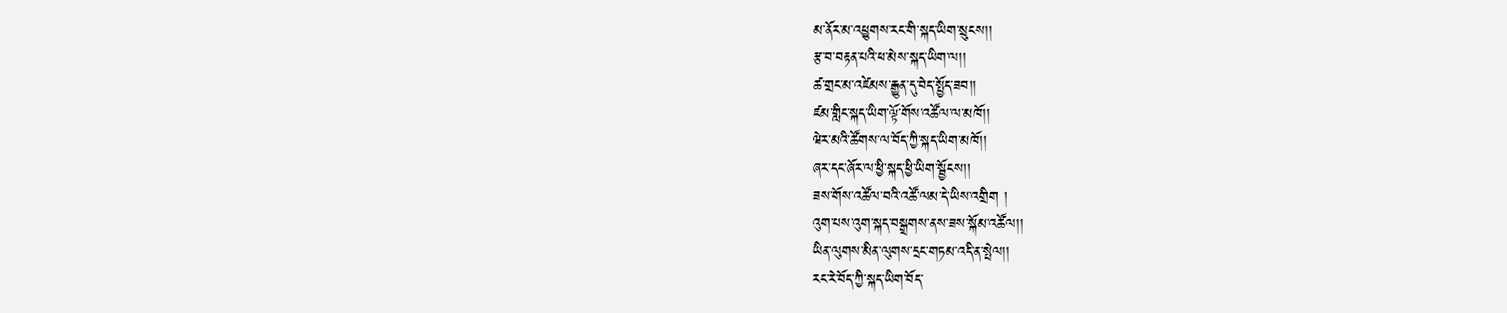མ་ནོར་མ་འཕྱུགས་རང་གི་སྐད་ཡིག་སྲུངས།།
རྩ་བ་བརྟན་པའི་ཕ་མེས་སྐད་ཡིག་ལ།།
ཚ་གྲང་མ་འཛེམས་རྒྱུན་དུ་བེད་སྤྱོད་ཟབ།།
ཛམ་གླིང་སྐད་ཡིག་ལྟོ་གོས་འཚོལ་ལ་མཁོ།།
ཝེར་མའི་ཚོགས་ལ་བོད་ཀྱི་སྐད་ཡིག་མཁོ།།
ཞར་དང་ཞོར་ལ་ཕྱི་སྐད་ཕྱི་ཡིག་སྦྱོངས།།
ཟས་གོས་འཚོལ་བའི་འཚོ་ལམ་དེ་ཡིས་འགྲིག །
འུག་པས་འུག་སྐད་བསྒྲགས་ནས་ཟས་སྐོམ་འཚོལ།།
ཡིན་ལུགས་མིན་ལུགས་དྲང་གཏམ་འདི་ན་སྤེལ།།
རང་རེ་བོད་ཀྱི་སྐད་ཡིག་བོད་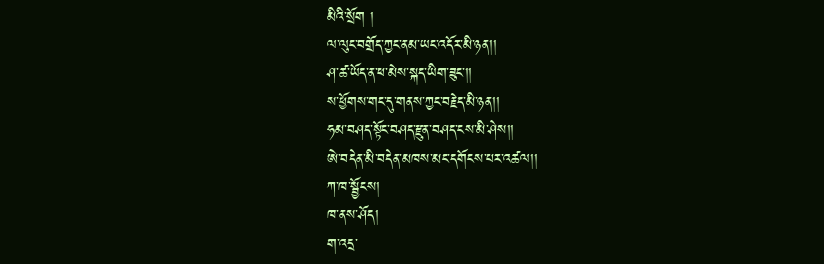མིའི་སྲོག །
ལ་ལུང་བགྲོད་ཀྱང་ནམ་ཡང་འདོར་མི་ཉན།།
ཤ་ཚ་ཡོད་ན་ཕ་མེས་སྐད་ཡིག་ཟུང་།།
ས་ཕྱོགས་གང་དུ་གནས་ཀྱང་བརྗེད་མི་ཉན།།
ཧམ་བཤད་སྟོང་བཤད་རྫུན་བཤད་ངས་མི་ཤེས།།
ཨེ་བདེན་མི་བདེན་མཁས་མང་དགོངས་པར་འཚལ།།
ཀ་ཁ་སྦྱོངས།
ཁ་ནས་ཤོད།
ག་འདྲ་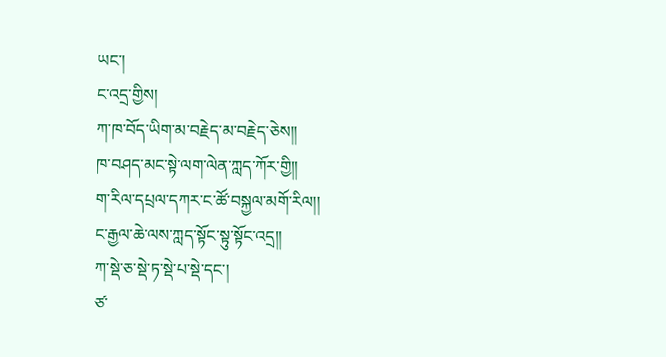ཡང་།
ང་འདྲ་གྱིས།
ཀ་ཁ་བོད་ཡིག་མ་བརྗེད་མ་བརྗེད་ཅེས།།
ཁ་བཤད་མང་སྟེ་ལག་ལེན་ཀླད་ཀོར་གྱི།།
ག་རིལ་དཔྲལ་དཀར་ང་ཚོ་བསྐྱལ་མགོ་རིལ།།
ང་རྒྱལ་ཆེ་ལས་ཀླད་སྟོང་སྟུ་སྟོང་འདྲ།།
ཀ་སྡེ་ཅ་སྡེ་ཏ་སྡེ་པ་སྡེ་དང་།
ཙ་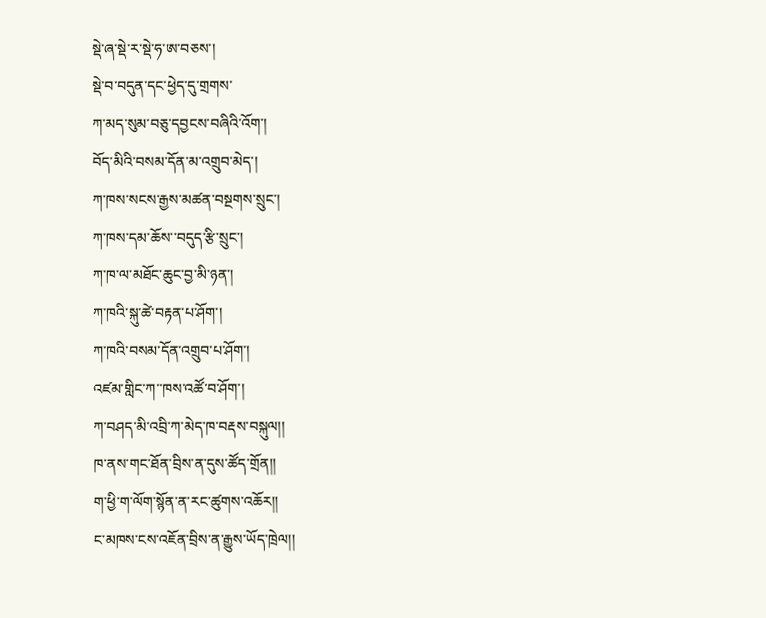སྡེ་ཞ་སྡེ་ར་སྡེ་ཧ་ཨ་བཅས་།
སྡེ་བ་བདུན་དང་ཕྱེད་དུ་གྲགས་
ཀ་མད་སུམ་བཅུ་དབྱངས་བཞིའི་འོག་།
བོད་མིའི་བསམ་དོན་མ་འགྲུབ་མེད་།
ཀ་ཁས་སངས་རྒྱས་མཚན་བསྔགས་སྲུང་།
ཀ་ཁས་དམ་ཆོས་་བདུད་རྩི་སྲུང་།
ཀ་ཁ་ལ་མཐོང་ཆུང་བྱ་མི་ཉན་།
ཀ་ཁའི་སྐུ་ཚེ་བརྟན་པ་ཤོག་།
ཀ་ཁའི་བསམ་དོན་འགྲུབ་པ་ཤོག་།
འཛམ་གླིང་ཀ་་ཁས་འཚོ་བ་ཤོག་།
ཀ་བཤད་མི་འབྲི་ཀ་མེད་ཁ་བརྡས་བསྐུལ།།
ཁ་ནས་གང་ཐོན་བྲིས་ན་དུས་ཚོད་གྲོན།།
ག་ཕྱི་ག་ལོག་སྙོན་ན་རང་ཚུགས་འཆོར།།
ང་མཁས་ངས་འཇོན་བྲིས་ན་རྒྱུས་ཡོད་ཁྲེལ།།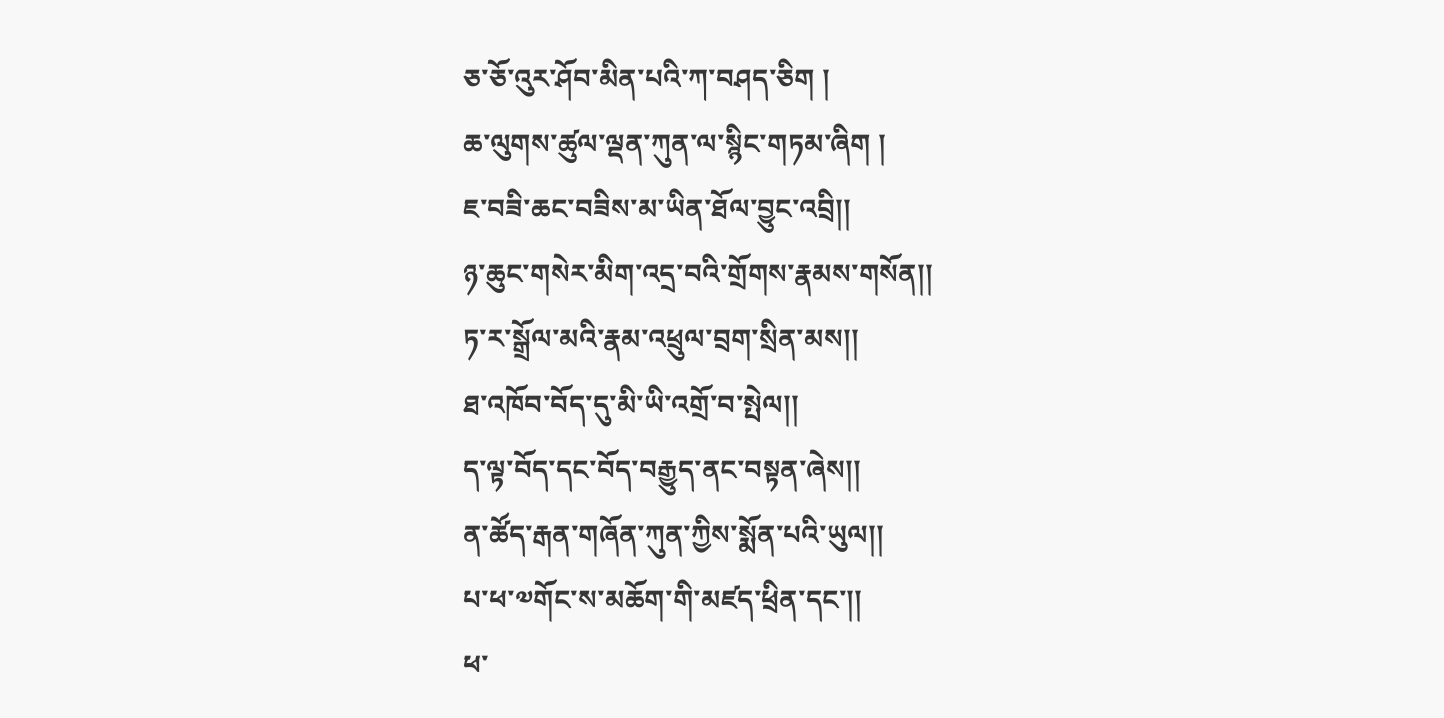ཅ་ཅོ་འུར་ཤོབ་མིན་པའི་ཀ་བཤད་ཅིག །
ཆ་ལུགས་ཚུལ་ལྡན་ཀུན་ལ་སྙིང་གཏམ་ཞིག །
ཇ་བཟི་ཆང་བཟིས་མ་ཡིན་ཐོལ་བྱུང་འབྲི།།
ཉ་ཆུང་གསེར་མིག་འདྲ་བའི་གྲོགས་རྣམས་གསོན།།
ཏ་ར་སྒྲོལ་མའི་རྣམ་འཕྲུལ་བྲག་སྲིན་མས།།
ཐ་འཁོབ་བོད་དུ་མི་ཡི་འགྲོ་བ་སྤེལ།།
ད་ལྟ་བོད་དང་བོད་བརྒྱུད་ནང་བསྟན་ཞེས།།
ན་ཚོད་རྒན་གཞོན་ཀུན་ཀྱིས་སྨོན་པའི་ཡུལ།།
པ་ཕ་༧གོང་ས་མཆོག་གི་མཛད་ཕྲིན་དང་།།
ཕ་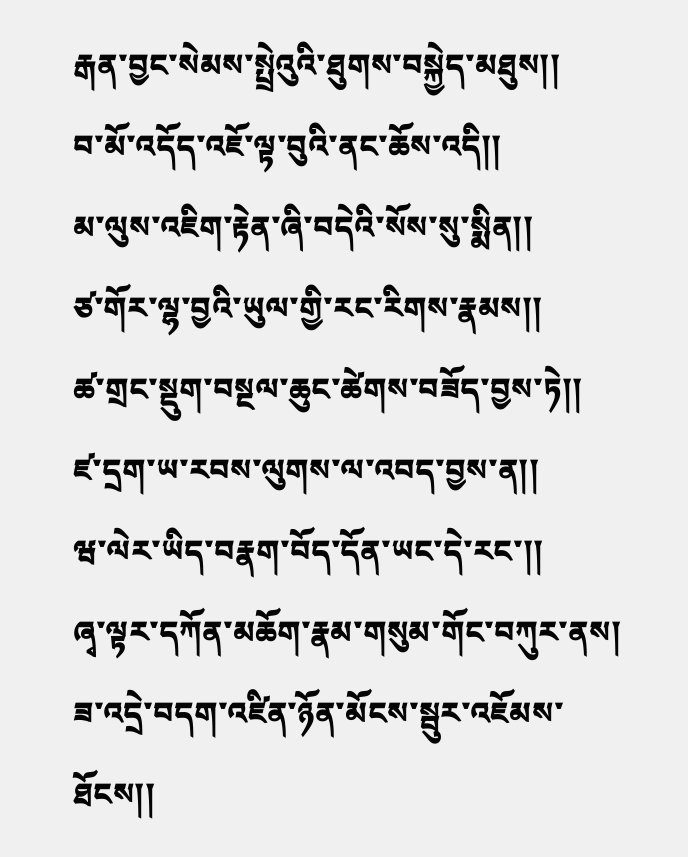རྒན་བྱང་སེམས་སྤྲེའུའི་ཐུགས་བསྐྱེད་མཐུས།།
བ་མོ་འདོད་འཇོ་ལྟ་བུའི་ནང་ཆོས་འདི།།
མ་ལུས་འཇིག་རྟེན་ཞི་བདེའི་སོས་སུ་སྨིན།།
ཙ་གོར་ལྷ་བྱའི་ཡུལ་གྱི་རང་རིགས་རྣམས།།
ཚ་གྲང་སྡུག་བསྔལ་ཆུང་ཚེགས་བཟོད་བྱས་ཏེ།།
ཛ་དྲག་ཡ་རབས་ལུགས་ལ་འབད་བྱས་ན།།
ཝ་ལེར་ཡིད་བརྣག་བོད་དོན་ཡང་དེ་རང་།།
ཞྭ་ལྟར་དཀོན་མཆོག་རྣམ་གསུམ་གོང་བཀུར་ནས།
ཟ་འདྲེ་བདག་འཛིན་ཉོན་མོངས་སྦུར་འཇོམས་ཐོངས།།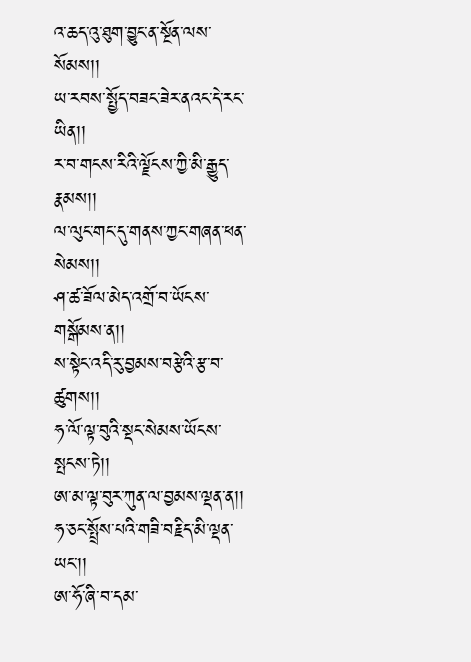འ་ཆད་འུ་ཐུག་བྱུང་ན་སྔོན་ལས་སོམས།།
ཡ་རབས་སྤྱོད་བཟང་ཟེར་ནའང་དེ་རང་ཡིན།།
ར་བ་གངས་རིའི་ལྗོངས་ཀྱི་མི་རྒྱུད་རྣམས།།
ལ་ལུང་གང་དུ་གནས་ཀྱང་གཞན་ཕན་སེམས།།
ཤ་ཚ་ཟོལ་མེད་འགྲོ་བ་ཡོངས་གསྒོམས་ན།།
ས་སྟེང་འདི་རུ་བྱམས་བརྩེའི་རྩ་བ་ཚུགས།།
ཧ་ལོ་ལྟ་བུའི་སྡང་སེམས་ཡོངས་སྤངས་ཏེ།།
ཨ་མ་ལྟ་བུར་ཀུན་ལ་བྱམས་ལྡན་ན།།
ཧ་ཅང་སྤྲོས་པའི་གཟི་བརྗིད་མི་ལྡན་ཡང་།།
ཨ་ཧོ་ཞི་བ་དམ་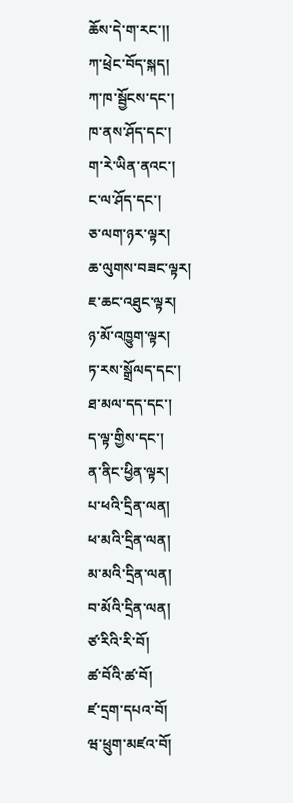ཆོས་དེ་ག་རང་།།
ཀ་ཕྲེང་བོད་སྐད།
ཀ་ཁ་སྦྱོངས་དང་།
ཁ་ནས་ཤོད་དང་།
ག་རེ་ཡིན་ནའང་།
ང་ལ་ཤོད་དང་།
ཅ་ལག་ཉར་ལྟར།
ཆ་ལུགས་བཟང་ལྟར།
ཇ་ཆང་འཐུང་ལྟར།
ཉ་མོ་འཁྱུག་ལྟར།
ཏ་རས་སྒྲོལད་དང་།
ཐ་མལ་དད་དང་།
ད་ལྟ་གྱིས་དང་།
ན་ནིང་ཕྱིན་ལྟར།
པ་ཕའི་དྲིན་ལན།
ཕ་མའི་དྲིན་ལན།
མ་མའི་དྲིན་ལན།
བ་མོའི་དྲིན་ལན།
ཙ་རིའི་རི་བོ།
ཚ་བོའི་ཚ་བོ།
ཛ་དྲག་དཔའ་བོ།
ཝ་ཕྲུག་མཛའ་བོ།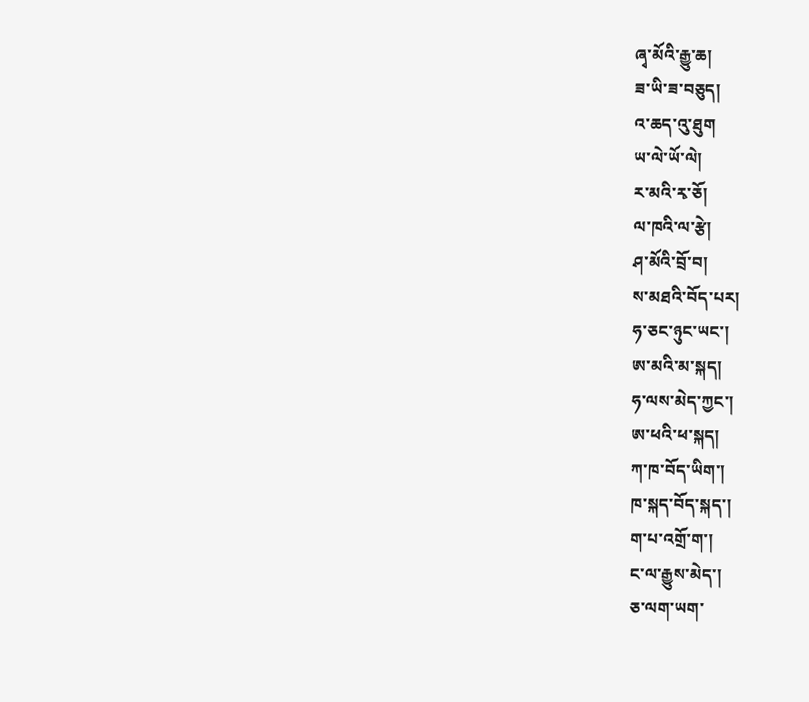ཞྭ་མོའི་རྒྱུ་ཆ།
ཟ་ཡི་ཟ་བཅུད།
འ་ཆད་འུ་ཐུག
ཡ་ལེ་ཡོ་ལེ།
ར་མའི་རྭ་ཅོ།
ལ་ཁའི་ལ་རྩེ།
ཤ་མོའི་བྲོ་བ།
ས་མཐའི་བོད་པར།
ཧ་ཅང་ཉུང་ཡང་།
ཨ་མའི་མ་སྐད།
ཧ་ལས་མེད་ཀྱང་།
ཨ་ཕའི་ཕ་སྐད།
ཀ་ཁ་བོད་ཡིག་།
ཁ་སྐད་བོད་སྐད་།
ག་པ་འགྲོ་ག་།
ང་ལ་རྒྱུས་མེད་།
ཅ་ལག་ཡག་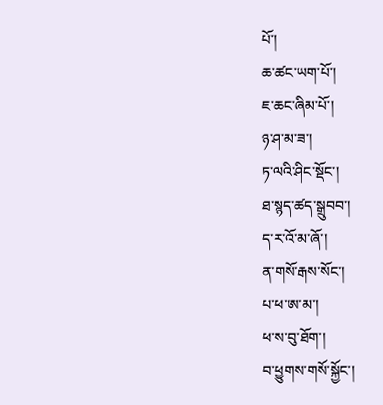པོ་།
ཆ་ཚང་ཡག་པོ་།
ཇ་ཆང་ཞིམ་པོ་།
ཉ་ཤ་མ་ཟ་།
ཏ་ལའི་ཤིང་སྡོང་།
ཐ་སྙད་ཚད་སྒྲུབབ་།
ད་ར་འོ་མ་ཞོ་།
ན་གསོ་རྒས་སོང་།
པ་ཕ་ཨ་མ་།
ཕ་ས་བུ་ཐོག་།
བ་ཕྱུགས་གསོ་སྐྱོང་།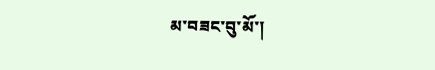མ་བཟང་བུ་མོ་།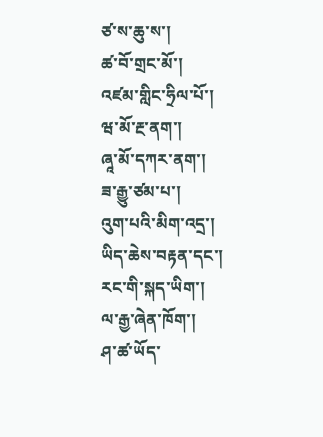ཙ་ས་ཆུ་ས་།
ཚ་བོ་གྲང་མོ་།
འཛམ་གླིང་ཧྲིལ་པོ་།
ཝ་མོ་རྔ་ནག་།
ཞཱ་མོ་དཀར་ནག་།
ཟ་རྒྱུ་ཙམ་པ་།
འུག་པའི་མིག་འདྲ་།
ཡིད་ཆེས་བརྟན་དང་།
རང་གི་སྐད་ཡིག་།
ལ་རྒྱ་ཞེན་ཁོག་།
ཤ་ཚ་ཡོད་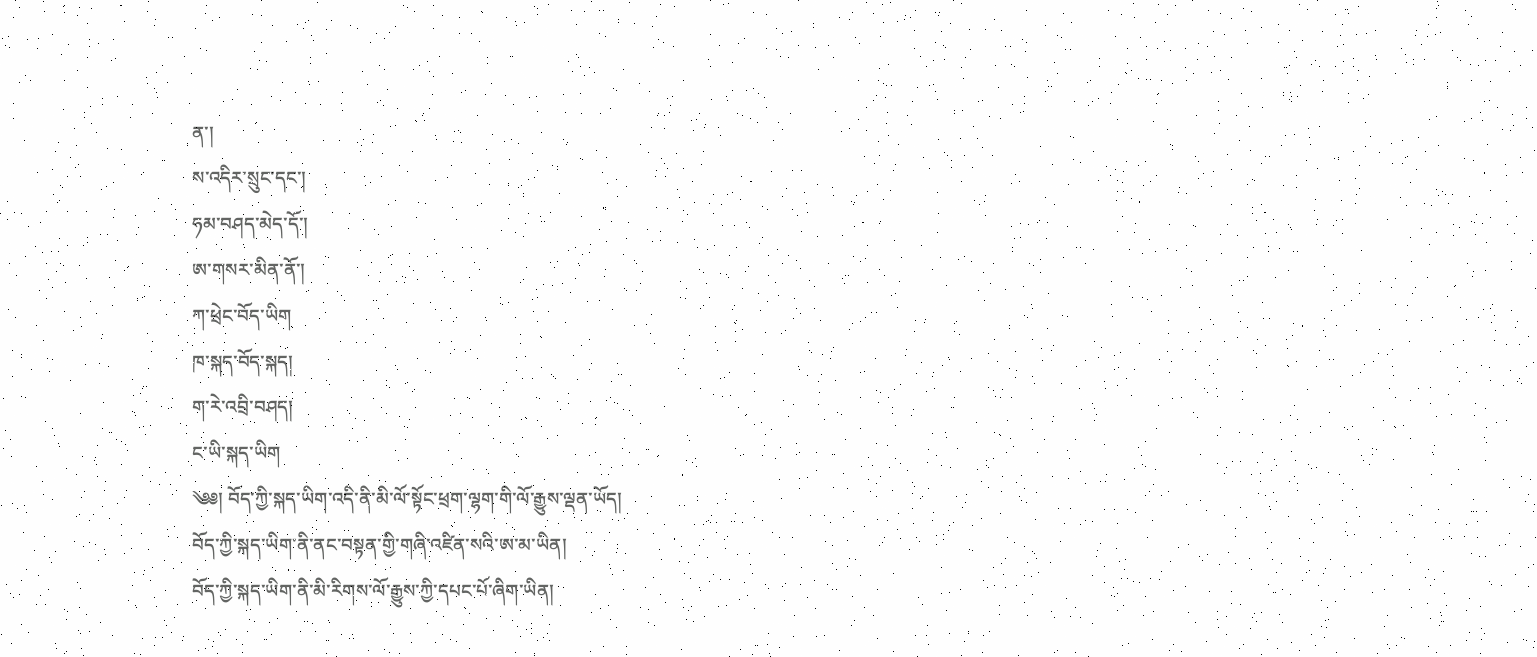ན་།
ས་འདིར་སྲུང་དང་།
ཧམ་བཤད་མེད་དོ་།
ཨ་གསར་མིན་ནོ་།
ཀ་ཕྲེང་བོད་ཡིག
ཁ་སྐད་བོད་སྐད།
ག་རེ་འབྲི་བཤད།
ང་ཡི་སྐད་ཡིག
༄༅། བོད་ཀྱི་སྐད་ཡིག་འདི་ནི་མི་ལོ་སྟོང་ཕྲག་ལྷག་གི་ལོ་རྒྱུས་ལྡན་ཡོད།
བོད་ཀྱི་སྐད་ཡིག་ནི་ནང་བསྟན་གྱི་གཞི་འཛིན་སའི་ཨ་མ་ཡིན།
བོད་ཀྱི་སྐད་ཡིག་ནི་མི་རིགས་ལོ་རྒྱུས་ཀྱི་དཔང་པོ་ཞིག་ཡིན།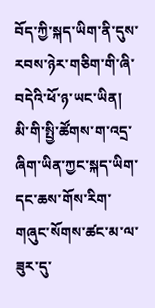བོད་ཀྱི་སྐད་ཡིག་ནི་དུས་རབས་ཉེར་གཅིག་གི་ཞི་བདེའི་ཕོ་ཉ་ཡང་ཡིན།
མི་གི་སྤྱི་ཚོགས་ག་འདྲ་ཞིག་ཡིན་ཀྱང་སྐད་ཡིག་དང་ཆས་གོས་རིག་གཞུང་སོགས་ཚང་མ་ལ་ཟུར་དུ་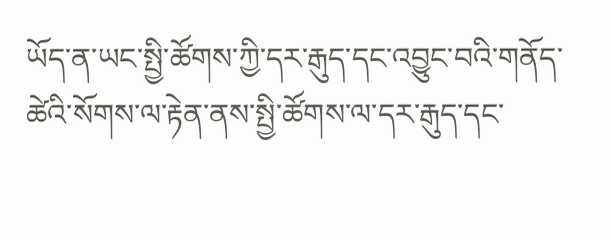ཡོད་ན་ཡང་སྤྱི་ཚོགས་ཀྱི་དར་རྒུད་དང་འབྱུང་བའི་གནོད་ཚེའི་སོགས་ལ་རྟེན་ནས་སྤྱི་ཚོགས་ལ་དར་རྒུད་དང་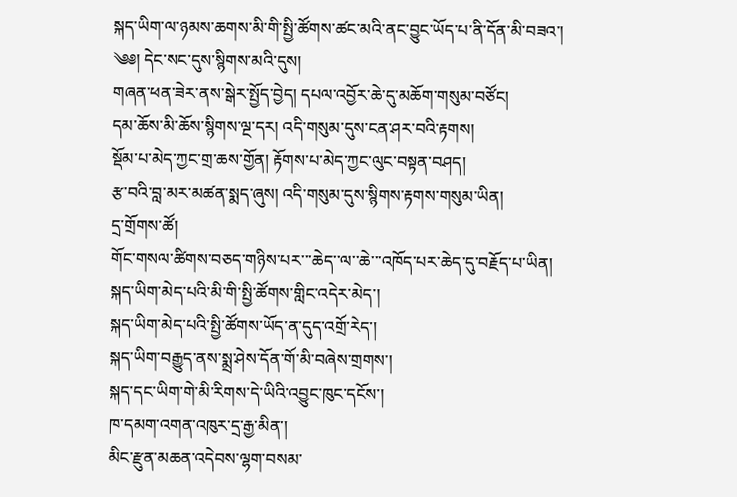སྐད་ཡིག་ལ་ཉམས་ཆགས་མི་གི་སྤྱི་ཚོགས་ཚང་མའི་ནང་བྱུང་ཡོད་པ་ནི་དོན་མི་བཟའ་།
༄༅། དེང་སང་དུས་སྙིགས་མའི་དུས།
གཞན་ཕན་ཟེར་ནས་སྒེར་སྤྱོད་བྱེད། དཔལ་འབྱོར་ཆེ་དུ་མཆོག་གསུམ་བཙོང།
དམ་ཆོས་མི་ཆོས་སྙིགས་ལྔ་དར། འདི་གསུམ་དུས་ངན་ཤར་བའི་རྟགས།
སྡོམ་པ་མེད་ཀྱང་གྲ་ཆས་གྱོན། རྟོགས་པ་མེད་ཀྱང་ལུང་བསྟན་བཤད།
རྩ་བའི་བླ་མར་མཚན་སྨད་ཞུས། འདི་གསུམ་དུས་སྙིགས་རྟགས་གསུམ་ཡིན།
དྲ་གྲོགས་ཚོ།
གོང་གསལ་ཚིགས་བཅད་གཉིས་པར་་་ཆེད་་ལ་་ཆེ་་་འཁོད་པར་ཆེད་དུ་བརྗོད་པ་ཡིན།
སྐད་ཡིག་མེད་པའི་མི་གི་སྤྱི་ཚོགས་གླིང་འདེར་མེད་།
སྐད་ཡིག་མེད་པའི་སྤྱི་ཚོགས་ཡོད་ན་དུད་འགྲོ་རེད་།
སྐད་ཡིག་བརྒྱུད་ནས་སྨྲ་ཤེས་དོན་གོ་མི་བཞེས་གྲགས་།
སྐད་དང་ཡིག་གེ་མི་རིགས་དེ་ཡིའི་འབྱུང་ཁུང་དངོས་།
ཁ་དམག་འགན་འཁུར་དྲ་རྒྱ་མིན་།
མིང་རྫུན་མཆན་འདེབས་ལྷག་བསམ་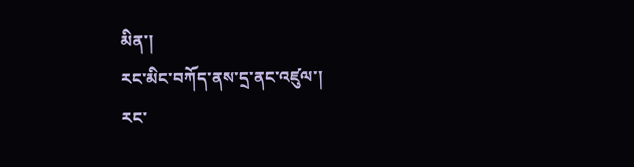མིན་།
རང་མིང་བཀོད་ནས་དྲ་ནང་འཛུལ་།
རང་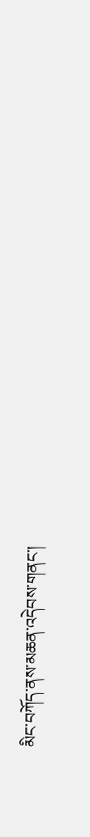མིང་བཀོད་ནས་མཆན་འདེབས་གནང་།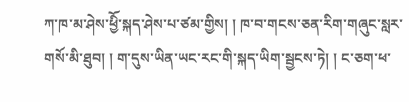ཀ་ཁ་མ་ཤེས་ཕྱིོ་སྐད་ཤེས་པ་ཙམ་གྱིས། ། ཁ་བ་གངས་ཅན་རིག་གཞུང་སླར་གསོ་མི་ཐུབ། ། ག་དུས་ཡིན་ཡང་རང་གི་སྐད་ཡིག་སྦྱངས་ཏེ། ། ང་ཅག་ཕ་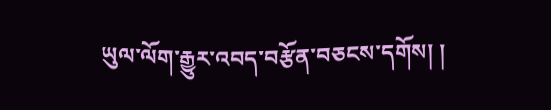ཡུལ་ལོག་རྒྱུར་འབད་བརྩོན་བཅངས་དགོས། །